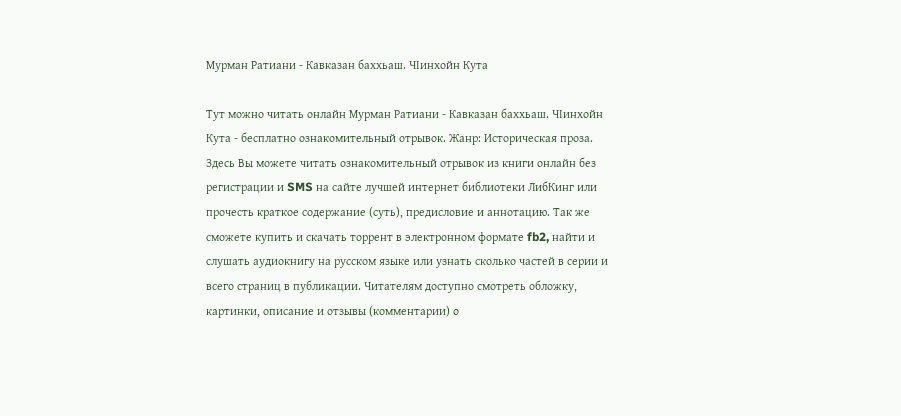Мурман Ратиани - Кавказан баххьаш. ЧIинхойн Кута

Тут можно читать онлайн Мурман Ратиани - Кавказан баххьаш. ЧIинхойн Кута - бесплатно ознакомительный отрывок. Жанр: Историческая проза. Здесь Вы можете читать ознакомительный отрывок из книги онлайн без регистрации и SMS на сайте лучшей интернет библиотеки ЛибКинг или прочесть краткое содержание (суть), предисловие и аннотацию. Так же сможете купить и скачать торрент в электронном формате fb2, найти и слушать аудиокнигу на русском языке или узнать сколько частей в серии и всего страниц в публикации. Читателям доступно смотреть обложку, картинки, описание и отзывы (комментарии) о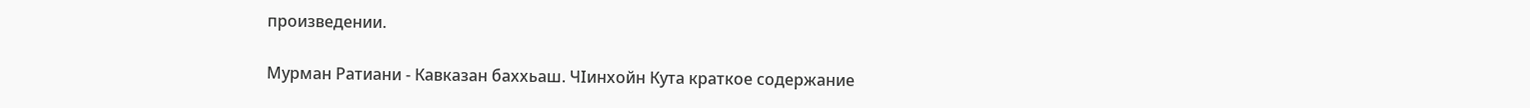произведении.

Мурман Ратиани - Кавказан баххьаш. ЧIинхойн Кута краткое содержание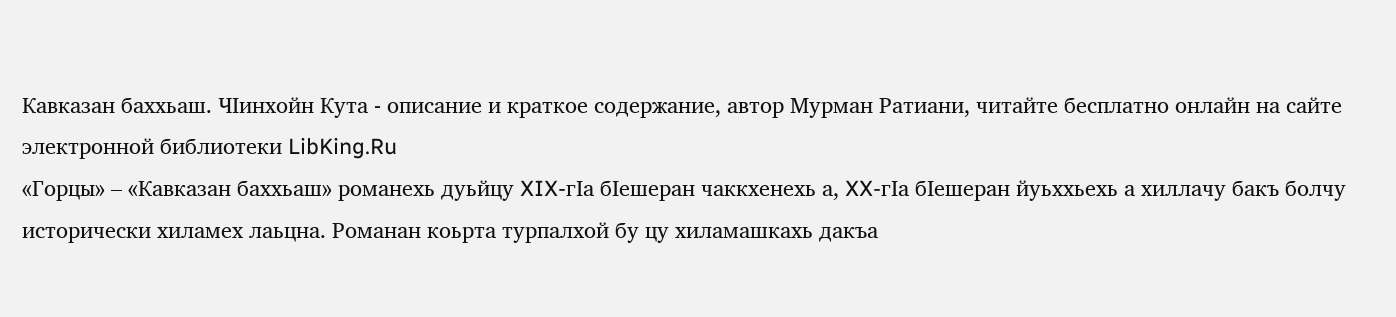Кавказан баххьаш. ЧIинхойн Кута - описание и краткое содержание, автор Мурман Ратиани, читайте бесплатно онлайн на сайте электронной библиотеки LibKing.Ru
«Горцы» – «Кавказан баххьаш» романехь дуьйцу XIX-гIа бIешеран чаккхенехь а, XX-гIа бIешеран йуьххьехь а хиллачу бакъ болчу исторически хиламех лаьцна. Романан коьрта турпалхой бу цу хиламашкахь дакъа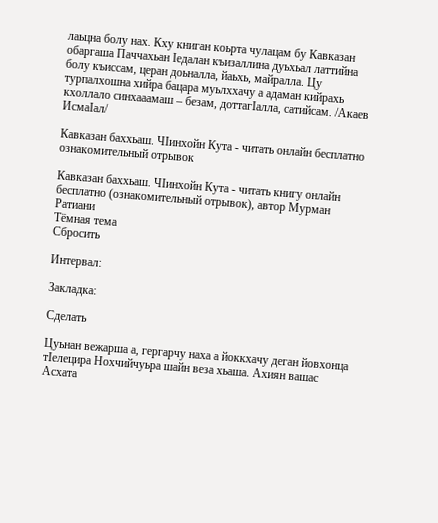лаьцна болу нах. Кху книган коьрта чулацам бу Кавказан обаргаша Паччахьан Iедалан къизаллина дуьхьал латтийна болу къиссам, церан доьналла, йаьхь, майралла. Цу турпалхошна хийра бацара муьлххачу а адаман кийрахь кхоллало синхааамаш – безам, доттагIалла, сатийсам. /Акаев ИсмаIал/

Кавказан баххьаш. ЧIинхойн Кута - читать онлайн бесплатно ознакомительный отрывок

Кавказан баххьаш. ЧIинхойн Кута - читать книгу онлайн бесплатно (ознакомительный отрывок), автор Мурман Ратиани
Тёмная тема
Сбросить

Интервал:

Закладка:

Сделать

Цуьнан вежарша а, гергарчу наха а йоккхачу деган йовхонца тIелецира Нохчийчуьра шайн веза хьаша. Ахиян вашас Асхата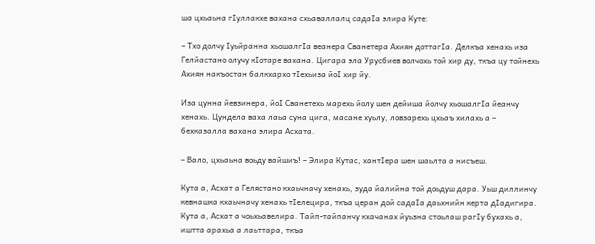ша цхьаьна гIуллакхе вахана схьаваллалц садаIа элира Куте:

– Тхо долчу Iуьйранна хьошалгIа веанера Сванетера Ахиян доттагIа. Делкъа хенахь иза Гелйастано олучу кIотаре вахана. Цигара эла Урусбиев волчохь той хир ду, ткъа цу тойнехь Ахиян накъостан балкхархо тIехьиза йоI хир йу.

Иза цунна йевзинера, йоI Сванетехь марехь йолу шен дейиша йолчу хьошалгIа йеанчу хенахь. Цундела ваха лаьа суна цига, масане хуьлу, ловзарехь цхьаъ хилахь а – бехказалла вахана элира Асхата.

– Вало, цхьаьна воьду вайшиъ! – Элира Кутас, хантIера шен шаьлта а нисъеш.

Кута а, Асхат а Гелястано кхаьчначу хенахь, зуда йалийна той доьдуш дара. Уьш диллинчу кевнашка кхаьчначу хенахь тIелецира, ткъа церан дой садаIа даьхнийн керта дIадигира. Кута а, Асхат а чоьхьавелира. Тайп-тайпанчу кхачанах йуьзна стоьлаш рагIу бухахь а, иштта арахьа а лаьттара, ткъа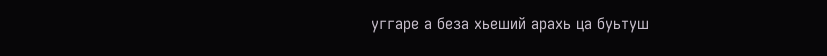уггаре а беза хьеший арахь ца буьтуш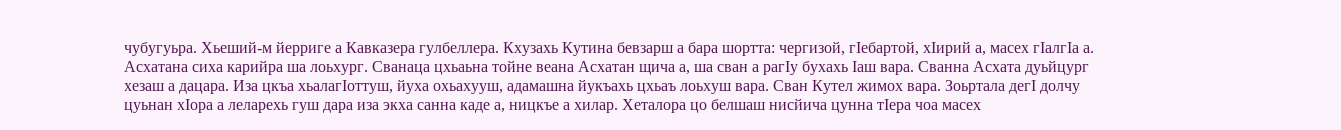чубугуьра. Хьеший-м йерриге а Кавказера гулбеллера. Кхузахь Кутина бевзарш а бара шортта: чергизой, гIебартой, хIирий а, масех гIалгIа а. Асхатана сиха карийра ша лоьхург. Сванаца цхьаьна тойне веана Асхатан щича а, ша сван а рагIу бухахь Iаш вара. Сванна Асхата дуьйцург хезаш а дацара. Иза цкъа хьалагIоттуш, йуха охьахууш, адамашна йукъахь цхьаъ лоьхуш вара. Сван Кутел жимох вара. Зоьртала дегI долчу цуьнан хIора а леларехь гуш дара иза экха санна каде а, ницкъе а хилар. Хеталора цо белшаш нисйича цунна тIера чоа масех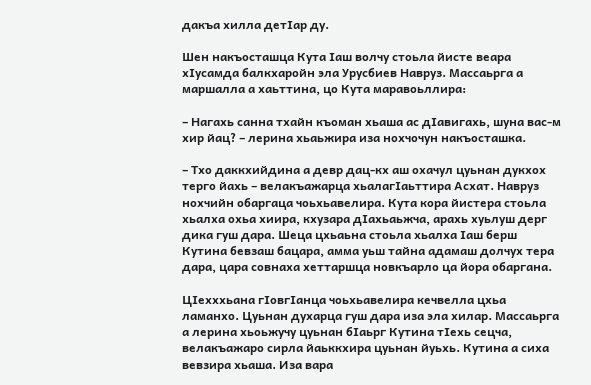дакъа хилла детIар ду.

Шен накъосташца Кута Iаш волчу стоьла йисте веара хIусамда балкхаройн эла Урусбиев Навруз. Массаьрга а маршалла а хаьттина, цо Кута маравоьллира:

– Нагахь санна тхайн къоман хьаша ас дIавигахь, шуна вас-м хир йац? – лерина хьаьжира иза нохчочун накъосташка.

– Тхо даккхийдина а девр дац-кх аш охачул цуьнан дукхох терго йахь – велакъажарца хьалагIаьттира Асхат. Навруз нохчийн обаргаца чоьхьавелира. Кута кора йистера стоьла хьалха охьа хиира, кхузара дIахьаьжча, арахь хуьлуш дерг дика гуш дара. Шеца цхьаьна стоьла хьалха Iаш берш Кутина бевзаш бацара, амма уьш тайна адамаш долчух тера дара, цара совнаха хеттаршца новкъарло ца йора обаргана.

ЦIехххьана гIовгIанца чоьхьавелира кечвелла цхьа ламанхо. Цуьнан духарца гуш дара иза эла хилар. Массаьрга а лерина хьоьжучу цуьнан бIаьрг Кутина тIехь сецча, велакъажаро сирла йаьккхира цуьнан йуьхь. Кутина а сиха вевзира хьаша. Иза вара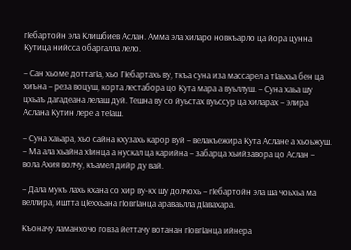гIебартойн эла Клишбиев Аслан. Амма эла хиларо новкъарло ца йора цунна Кутица нийсса обаргалла лело.

– Сан хьоме доттагIа, хьо ГIебартахь ву, ткъа суна иза массарел а тIаьхьа бен ца хиъна – реза воцуш, корта лестабора цо Кута мара а вуьллуш. – Суна хаьа шу цхьаъ дагадеана лелаш дуй. Тешна ву со йуьстах вуьссур ца хиларах – элира Аслана Кутин лере а теIаш.

– Суна хаьара, хьо сайна кхузахь карор вуй – велакъежира Кута Аслане а хьоьжуш. – Ма ала хьайна хIинца а нускал ца карийна – забарца хьийзавора цо Аслан – вола Ахия волчу, къамел дийр ду вай.

– Дала мукъ лахь кхана со хир ву-кх шу долчохь – гIебартойн эла ша чоьхьа ма веллира, иштта цIеххьана гIовгIанца араваьлла дIавахара.

Къоначу ламанхочо говза йеттачу вотанан гIовгIанца ийнера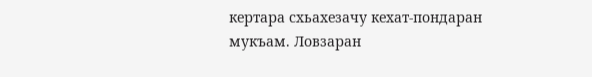кертара схьахезачу кехат-пондаран мукъам. Ловзаран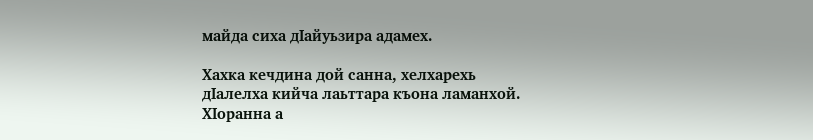майда сиха дIайуьзира адамех.

Хахка кечдина дой санна, хелхарехь дIалелха кийча лаьттара къона ламанхой. ХIоранна а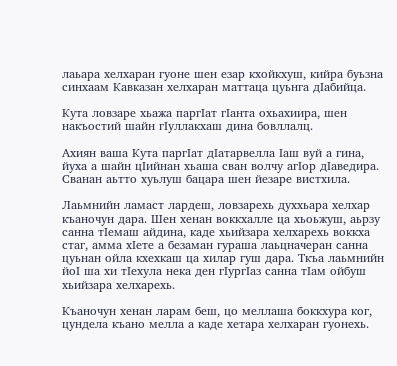лаьара хелхаран гуоне шен езар кхойкхуш, кийра буьзна синхаам Кавказан хелхаран маттаца цуьнга дIабийца.

Кута ловзаре хьажа паргIат гIанта охьахиира, шен накъостий шайн гIуллакхаш дина бовллалц.

Ахиян ваша Кута паргIат дIатарвелла Iаш вуй а гина, йуха а шайн цIийнан хьаша сван волчу агIор дIаведира. Сванан аьтто хуьлуш бацара шен йезаре вистхила.

Лаьмнийн ламаст лардеш, ловзарехь духхьара хелхар къаночун дара. Шен хенан воккхалле ца хьоьжуш, аьрзу санна тIемаш айдина, каде хьийзара хелхарехь воккха стаг, амма хIете а безаман гураша лаьцначеран санна цуьнан ойла кхехкаш ца хилар гуш дара. Ткъа лаьмнийн йоI ша хи тIехула нека ден гIургIаз санна тIам ойбуш хьийзара хелхарехь.

Къаночун хенан ларам беш, цо меллаша боккхура ког, цундела къано мелла а каде хетара хелхаран гуонехь.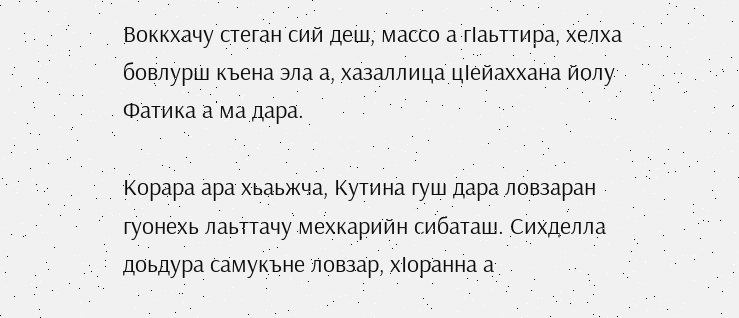Воккхачу стеган сий деш, массо а гIаьттира, хелха бовлурш къена эла а, хазаллица цIейаххана йолу Фатика а ма дара.

Корара ара хьаьжча, Кутина гуш дара ловзаран гуонехь лаьттачу мехкарийн сибаташ. Сихделла доьдура самукъне ловзар, хIоранна а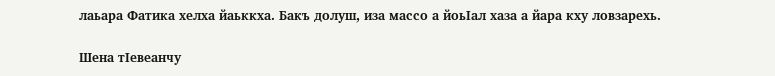лаьара Фатика хелха йаьккха. Бакъ долуш, иза массо а йоьIал хаза а йара кху ловзарехь.

Шена тIевеанчу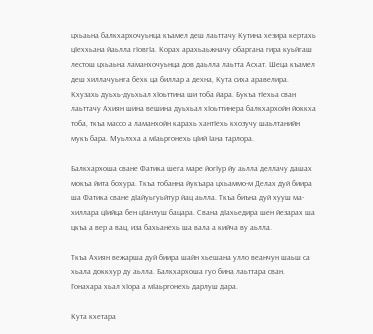цхьаьна балкхархочуьнца къамел деш лаьттачу Кутина хезира кертахь цIеххьана йаьлла гIовгIа. Корах арахьаьжначу обаргана гира куьйгаш лестош цхьаьна ламанхочуьнца дов даьлла лаьтта Асхат. Шеца къамел деш хиллачуьнга бехк ца биллар а дехна, Кута сиха аравелира. Кхузахь дуьхь-дуьхьал хIоьттина ши тоба йара. Букъа тIехьа сван лаьттачу Ахиян шина вешина дуьхьал хIоьттинера балкхархойн йоккха тоба, ткъа массо а ламанхойн карахь хантIехь кхозучу шаьлтанийн мукъ бара. Муьлхха а мIаьргонехь цIий Iана тарлора.

Балкхархоша сване Фатика шега маре йогIур йу аьлла деллачу дашах мокъа йита бохура. Ткъа тобанна йукъара цхьаммо-м Делах дуй биира ша Фатика сване дIайуьгуьйтур йац аьлла. Ткъа биъна дуй хууш ма-хиллара цIийца бен цIанлуш бацара. Свана дIахьедира шен йезарах ша цкъа а вер а вац, иза бахьанехь ша вала а кийча ву аьлла.

Ткъа Ахиян вежарша дуй биира шайн хьешана улло веанчун шаьш са хьала доккхур ду аьлла. Балкхархоша гуо бина лаьттара сван. Гонахара хьал хIора а мIаьргонехь дарлуш дара.

Кута кхетара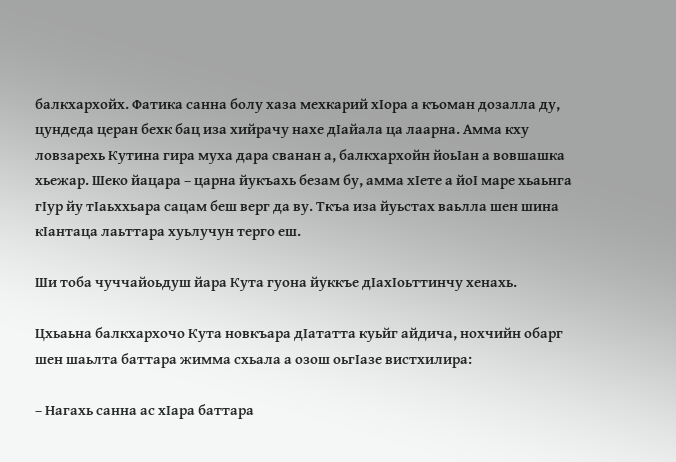балкхархойх. Фатика санна болу хаза мехкарий хIора а къоман дозалла ду, цундеда церан бехк бац иза хийрачу нахе дIайала ца лаарна. Амма кху ловзарехь Кутина гира муха дара сванан а, балкхархойн йоьIан а вовшашка хьежар. Шеко йацара – царна йукъахь безам бу, амма хIете а йоI маре хьаьнга гIур йу тIаьххьара сацам беш верг да ву. Ткъа иза йуьстах ваьлла шен шина кIантаца лаьттара хуьлучун терго еш.

Ши тоба чуччайоьдуш йара Кута гуона йуккъе дIахIоьттинчу хенахь.

Цхьаьна балкхархочо Кута новкъара дIататта куьйг айдича, нохчийн обарг шен шаьлта баттара жимма схьала а озош оьгIазе вистхилира:

– Нагахь санна ас хIара баттара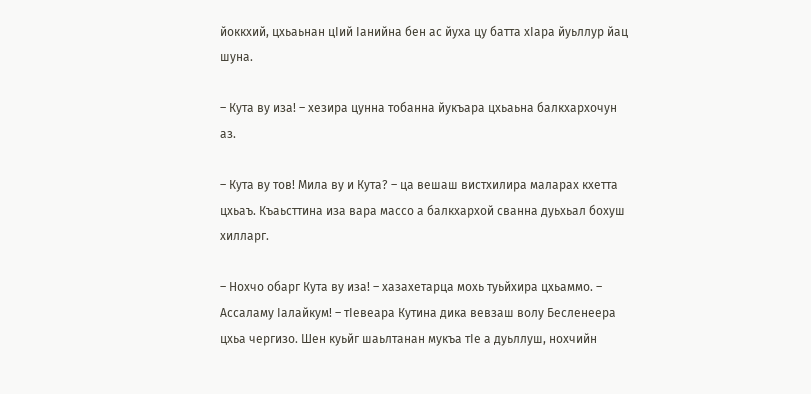йоккхий, цхьаьнан цIий Iанийна бен ас йуха цу батта хIара йуьллур йац шуна.

– Кута ву иза! – хезира цунна тобанна йукъара цхьаьна балкхархочун аз.

– Кута ву тов! Мила ву и Кута? – ца вешаш вистхилира маларах кхетта цхьаъ. Къаьсттина иза вара массо а балкхархой сванна дуьхьал бохуш хилларг.

– Нохчо обарг Кута ву иза! – хазахетарца мохь туьйхира цхьаммо. – Ассаламу Iалайкум! – тIевеара Кутина дика вевзаш волу Бесленеера цхьа чергизо. Шен куьйг шаьлтанан мукъа тIе а дуьллуш, нохчийн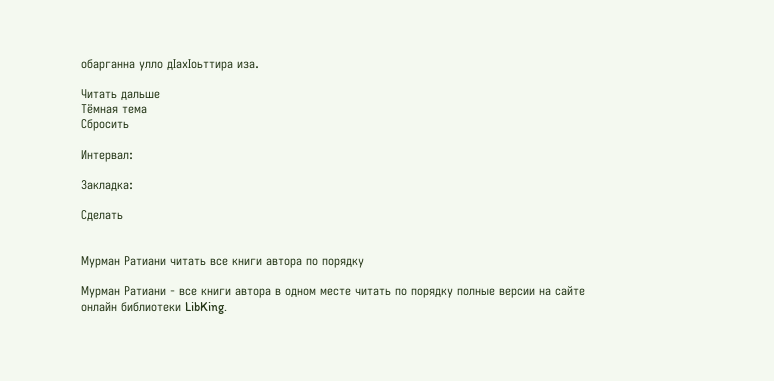обарганна улло дIахIоьттира иза.

Читать дальше
Тёмная тема
Сбросить

Интервал:

Закладка:

Сделать


Мурман Ратиани читать все книги автора по порядку

Мурман Ратиани - все книги автора в одном месте читать по порядку полные версии на сайте онлайн библиотеки LibKing.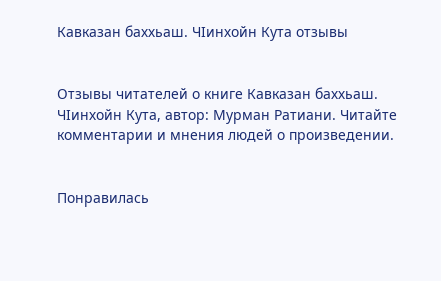Кавказан баххьаш. ЧIинхойн Кута отзывы


Отзывы читателей о книге Кавказан баххьаш. ЧIинхойн Кута, автор: Мурман Ратиани. Читайте комментарии и мнения людей о произведении.


Понравилась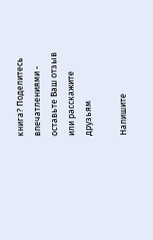книга? Поделитесь впечатлениями - оставьте Ваш отзыв или расскажите друзьям

Напишите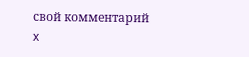свой комментарий
x